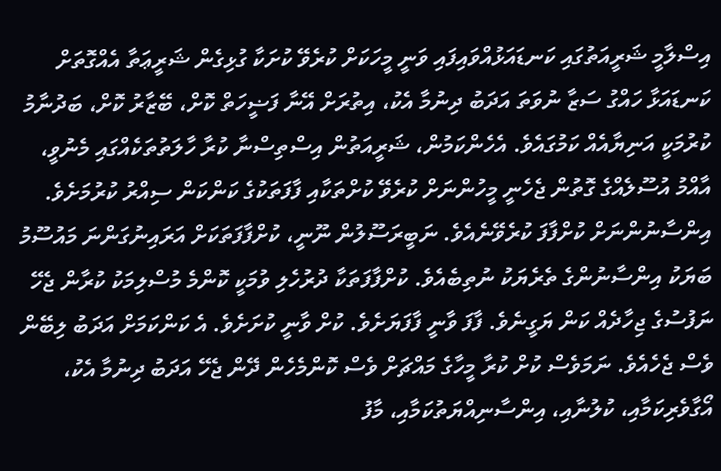އިސްލާމީ ޝަރީއަތުގައި ކަނޑައަޅުއްވައިފައި ވަނީ މީހަކަށް ކުރެވޭ ކުށަކާ ގުޅިގެން ޝަރީޢަތާ އެއްގޮތަށް ކަނޑައަޅާ ހައްގު ސަޒާ ނުވަތަ އަދަބު ދިނުމާ އެކު، އިތުރަށް އޭނާ ފަޟީހަތް ކޮށް، ބޭޒާރު ކޮށް، ބަދުނާމު ކުރުމަކީ އަނިޔާއެއް ކަމުގައެވެ. އެހެންކަމުން، ޝަރީއަތުން އިސްތިސްނާ ކުރާ ހާލަތުތަކެއްގައި މެނުވީ، އާއްމު އުސޫލެއްގެ ގޮތުން ޖެހެނީ މީހުންނަށް ކުރެވޭ ކުށްތަކާއި ފާފަތަކުގެ ކަންކަން ސިއްރު ކުރުމަށެވެ. އިންސާނުންނަށް ކުށްފާފަ ކުރެވޭނެއެވެ. ނަބީރަސޫލުން ނޫނީ، ކުށްފާފަތަކަށް އަރައިނުގަންނަ މައުސޫމު ބަޔަކު އިންސާނުންގެ ތެރެޔަކު ނުތިބެއެވެ. ކުށްފާފަތަކާ ދުރުހެލި ވުމަކީ ކޮންމެ މުސްލިމަކު ކުރާން ޖެހޭ ނަފުސުގެ ޖިހާދެއް ކަން ޔަގީނެވެ. ފާފަ ވާނީ ފާފަޔަށެވެ. ކުށް ވާނީ ކުށަށެވެ. އެ ކަންކަމަށް އަދަބު ލިބޭން ވެސް ޖެހެއެވެ. ނަމަވެސް ކުށް ކުރާ މީހާގެ މައްޗަށް ވެސް ކޮންމެހެން ދޭން ޖެހޭ އަދަބު ދިނުމާ އެކު، އޯގާވެރިކަމާއި، ކުލުނާއި، އިންސާނިއްޔަތުކަމާއި، މާފު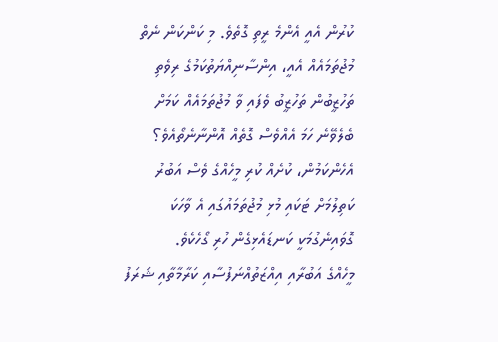ކުރުން އެއީ އެންމެ ރީތި ގޮތެވެ. މި ކަންކަން ނެތް މުޖުތަމައެއް އެއީ، އިންސާނިއްޔަތުކަމުގެ ރިވެތި ތަހުޒީބުން ތަހުޒީބު ވެފައި ވާ މުޖުތަމައެއް ކަމަށް ބެލެވޭނެ ހަމަ އެއްވެސް ގޮތެއް އޮންނާނެތޯއެވެ؟ އެހެންކަމުން، ކުށެއް ކުރި މީހެއްގެ ވެސް އަބުރު ކަތިލުމަށް ޓަކައި މުޅި މުޖުތަމައުގައި އެ ވާހަކަ ގޮވައިނެގުމަކީ ކަނޑައެޅިގެން ހުރި ގޯހެކެވެ.
މީހެއްގެ އަބުރާއި އިއްޒަތުއްނަފުސާއި ކަރާމާތާއި ޝަރަފު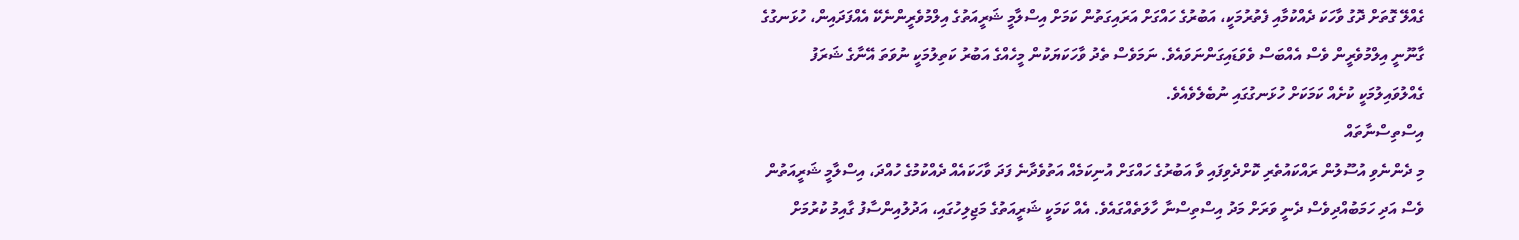ގެއްލޭ ގޮތަށް ދޮގު ވާހަކަ ދެއްކުމާއި ފެތުރުމަކީ، އަބުރުގެ ހައްގަށް އަރައިގަތުން ކަމަށް އިސްލާމީ ޝަރީއަތުގެ އިލްމުވެރީންނެކޭ އެއްފަދައިން، ހުޅަނގުގެ ގާނޫނީ އިލްމުވެރީން ވެސް އެއްބަސް ވެވަޑައިގަންނަވައެވެ. ނަމަވެސް ތެދު ވާހަކަޔަކުން މީހެއްގެ އަބުރު ކަތިލުމަކީ ނުވަތަ އޭނާގެ ޝަރަފު ގެއްލުވައިލުމަކީ ކުށެއް ކަމަކަށް ހުޅަނގުގައި ނުބެލެވެއެވެ.
އިސްތިސްނާތައް
މި ދެންނެވި އުސޫލުން ރައްކައުތެރި ކޮށްދެވިފައި ވާ އަބުރުގެ ހައްގަށް އުނިކަމެއް އަތުވެދާނެ ފަދަ ވާހަކައެއް ދެއްކުމުގެ ހުއްދަ، އިސްލާމީ ޝަރީއަތުން ވެސް އަދި ހަމަބުއްދިވެސް ދެނީ ވަރަށް މަދު އިސްތިސްނާ ހާލަތެއްގައެވެ. އެއް ކަމަކީ ޝަރީއަތުގެ މަޖިލިހުގައި، އަދުލުއިންސާފު ގާއިމު ކުރުމަށް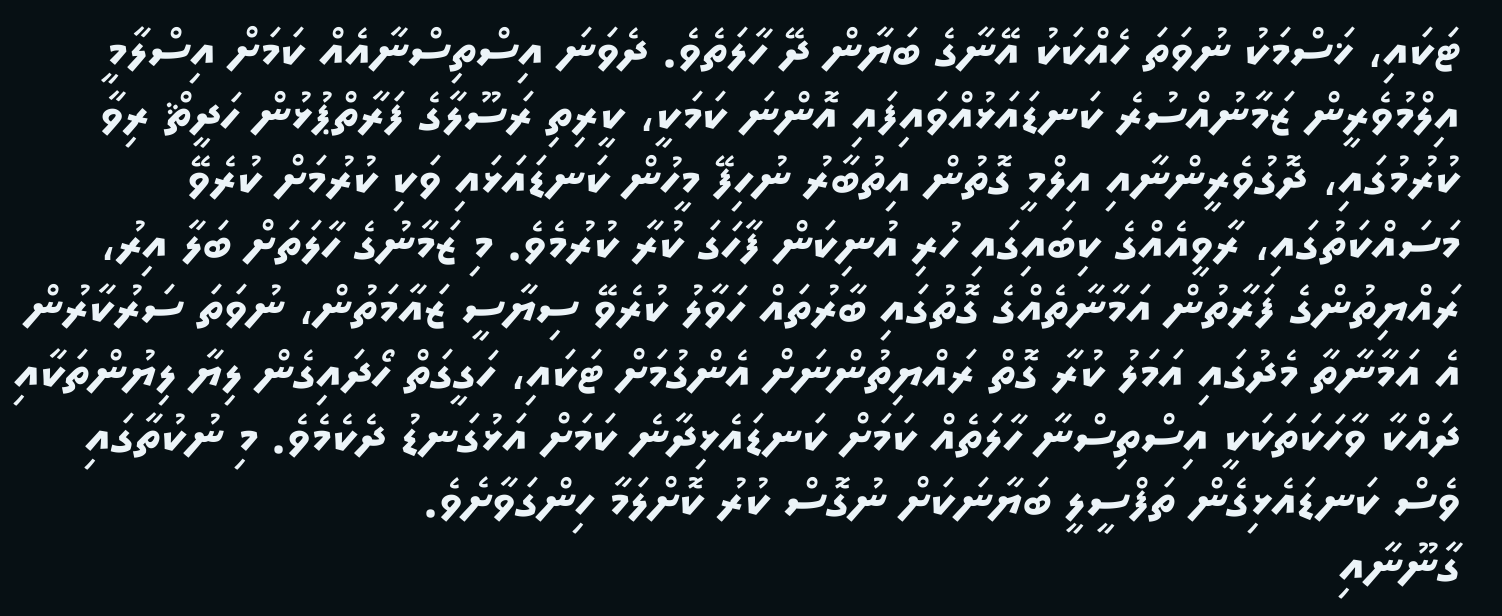ޓަކައި، ޚަސްމަކު ނުވަތަ ހެއްކަކު އޭނާގެ ބަޔާން ދޭ ހާލަތެވެ. ދެވަނަ އިސްތިސްނާއެއް ކަމަށް އިސްލާމީ އިލްމުވެރީން ޒަމާނުއްސުރެ ކަނޑައަޅުއްވައިފައި އޮންނަ ކަމަކީ، ކީރިތި ރަސޫލާގެ ފަރާތްޕުޅުން ހަދީޘް ރިވާ ކުރުމުގައި، ދޮގުވެރީންނާއި އިލްމީ ގޮތުން އިތުބާރު ނުހިފޭ މީހުން ކަނޑައަޅައި ވަކި ކުރުމަށް ކުރެވޭ މަސައްކަތުގައި، ރާވީއެއްގެ ކިބައިގައި ހުރި އުނިކަން ފާހަގަ ކުރާ ކުރުމެވެ. މި ޒަމާނުގެ ހާލަތަށް ބަލާ އިރު، ރައްޔިތުންގެ ފަރާތުން އަމާނާތެއްގެ ގޮތުގައި ބާރުތައް ހަވާލު ކުރެވޭ ސިޔާސީ ޒައާމަތުން، ނުވަތަ ސަރުކާރުން އެ އަމާނާތާ މެދުގައި އަމަލު ކުރާ ގޮތް ރައްޔިތުންނަށް އެންގުމަށް ޓަކައި، ހަގީގަތް ހޯދައިގެން ލިޔާ ލިޔުންތަކާއި ދައްކާ ވާހަކަތަކަކީ އިސްތިސްނާ ހާލަތެއް ކަމަށް ކަނޑައެޅިދާނެ ކަމަށް އަޅުގަނޑު ދެކެމެވެ. މި ނުކުތާގައި ވެސް ކަނޑައެޅިގެން ތަފްސީލީ ބަޔާނަކަށް ނުގޮސް ކުރު ކޮށްލަމާ ހިންގަވާށެވެ.
ގާނޫނާއި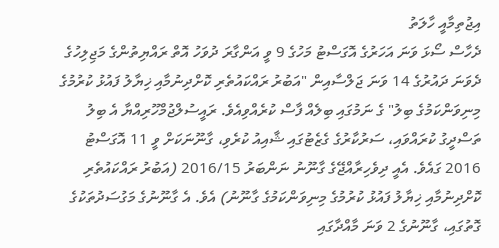އިޖުތިމާއީ ހާލަތު
ދެހާސް ސޯޅަ ވަނަ އަހަރުގެ އޮގަސްޓު މަހުގެ 9 ވީ އަންގާރަ ދުވަހު އޮތް ރައްޔިތުންގެ މަޖިލިހުގެ ދެވަނަ ދައުރުގެ 14 ވަނަ ޖަލްސާއިން "އަބުރު ރައްކައުތެރި ކޮށްދިނުމާއި ޚިޔާލު ފައުޅު ކުރުމުގެ މިނިވަންކަމުގެ ބިލު" ގެ ނަމުގައި ބިލެއް ފާސް ކުރެއްވިއެވެ. ރައީސުލްޖުމްހޫރިއްޔާ އެ ބިލު ތަސްދީގު ކުރައްވައި، ސަރުކާރުގެ ގެޒެޓުގައި ޝާއިއު ކުރެވި، ގާނޫނަކަށް ވީ 11 އޮގަސްޓު 2016 ގައެވެ. އެއީ ދިވެހިރާއްޖޭގެ ގާނޫނު ނަންބަރު 2016/15 (އަބުރު ރައްކައުތެރި ކޮށްދިނުމާއި ޚިޔާލު ފައުޅު ކުރުމުގެ މިނިވަންކަމުގެ ގާނޫނު) އެވެ. އެ ގާނޫނުގެ މަގުސަދުތަކުގެ ގޮތުގައި، ގާނޫނުގެ 2 ވަނަ މާއްދާގައި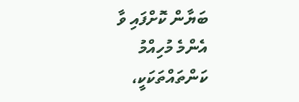ބަޔާން ކޮށްފައި ވާ އެންމެ މުހިއްމު ކަންތައްތަކަކީ،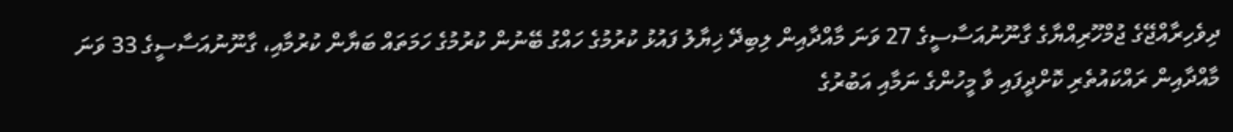ދިވެހިރާއްޖޭގެ ޖުމްހޫރިއްޔާގެ ގާނޫނުއަސާސީގެ 27 ވަނަ މާއްދާއިން ލިބިދޭ ޚިޔާލު ފައުޅު ކުރުމުގެ ހައްގު ބޭނުން ކުރުމުގެ ހަމަތައް ބަޔާން ކުރުމާއި، ގާނޫނުއަސާސީގެ 33 ވަނަ މާއްދާއިން ރައްކައުތެރި ކޮށްދީފައި ވާ މީހުންގެ ނަމާއި އަބުރުގެ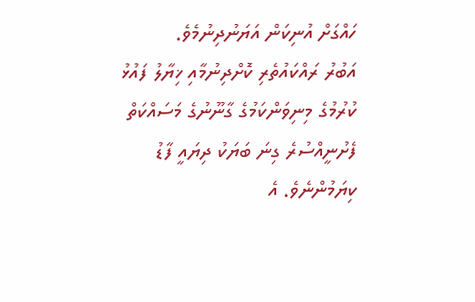ހައްގަށް އުނިކަން އަޔަނުދިނުމެވެ.
އަބުރު ރައްކައުތެރި ކޮށްދިނުމާއި ޚިޔާލު ފައުޅު ކުރުމުގެ މިނިވަންކަމުގެ ގާނޫނުގެ މަސައްކަތް ފެށުނީއްސުރެ ގިނަ ބަޔަކު ދިޔައީ ފާޑު ކިޔަމުންނެވެ. އެ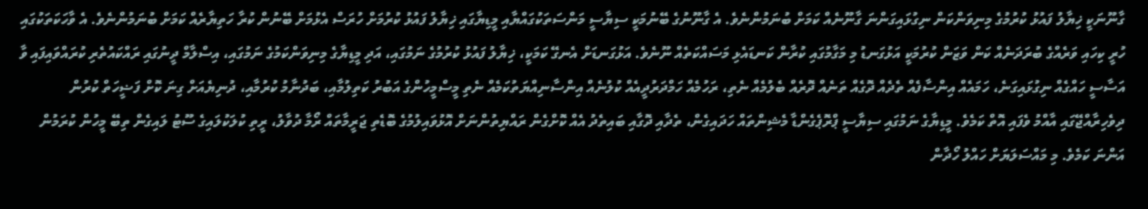ގާނޫނަކީ ޚިޔާލު ފައުޅު ކުރުމުގެ މިނިވަންކަން ނިގުޅައިގަންނަ ގާނޫނެއް ކަމަށް ބުނަމުންނެވެ. އެ ގާނޫނުގެ ބޭނުމަކީ ސިޔާސީ މަންސަތަކުގައްޔާއި މީޑިޔާގައި ޚިޔާލު ފައުޅު ކުރުމަށް ހުރަސް އެޅުމަށް ބޭނުން ކުރާ ހަތިޔާރެއް ކަމަށް ބުނަމުންނެވެ. އެ ވާހަކަތަކުގައި ހުރީ ކިހައި ވަރެއްގެ ބުރަދަނެއް ކަން ވަޒަން ކުރުމަކީ އަޅުގަނޑު މި މަގާމުގައި ކުރާން ކަނޑައެޅި މަސައްކަތެއް ނޫނެވެ. އަޅުގަނޑަށް އެނގޭ ކަމަކީ، ޚިޔާލު ފައުޅު ކުރުމުގެ ނަމުގައި، އަދި މީޑިޔާގެ މިނިވަންކަމުގެ ނަމުގައި، އިސްލާމް ދީނުގައި ރައްކައުތެރި ކުރައްވައިފައި ވާ އަސާސީ ހައްގެއް ނިގުޅައިގަނެ، ހަމައެއް އިންސާފެއް ތެދެއް ދޮގެއް ތަނެއް ދޮރެއް ބެލުމެއް ނެތި، ރަހުމެއް ހަމްދަރުދީއެއް ކުލުނެއް އިންސާނިއްޔަތުކަމެއް ނެތި މީސްމީހުންގެ އަބުރު ކަތިލުމާއި، ބަދުނާމު ކުރުމާއި، ދުނިޔެއަށް ގިނަ ކޮށް ފަޟީހަތް ކުރުން ދިވެހިރާއްޖޭގައި އާއްމު ވެފައި އޮތް ކަމެވެ. މީޑިޔާގެ ނަމުގައި ސިޔާސީ ޕްރޮޕެގެންޑާ މެޝިންތައް ހަދައިގެން، ތެދާއި ދޮގާއި ބައިތެދު އެއް ކޮށްގެން ރައްޔިތުންނަށް އޮޅުވައިލުމުގެ ބޮޑެތި ޖަރީމާތައް ރޯމާ ދުވާލު، ރީތި ކުލަކުލައިގެ ސޫޓު ލައިގެން ތިބޭ މީހުން ކުރަމުން އަންނަ ކަމެވެ. މި މައްސަލަޔަށް ހައްލު ހޯދާން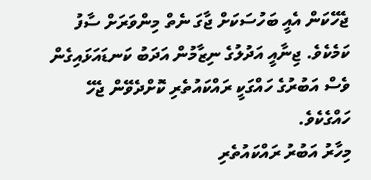ޖެހޭކަން އެއީ ބަހުސަކަށް ޖާގަ ނެތް މިންވަރަށް ސާފު ކަމެކެވެ. ޖިނާއީ އަދުލުގެ ނިޒާމުން އަދަބު ކަނޑައަޅައިގެން ވެސް އަބުރުގެ ހައްގަކީ ރައްކައުތެރި ކޮށްދެވޭން ޖެހޭ ހައްގެކެވެ.
މިހާރު އަބުރު ރައްކައުތެރި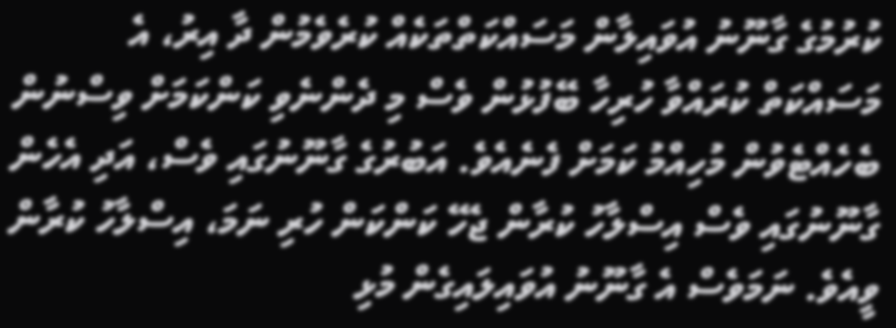ކުރުމުގެ ގާނޫނު އުވައިލާން މަސައްކަތްތަކެއް ކުރެވެމުން ދާ އިރު، އެ މަސައްކަތް ކުރައްވާ ހުރިހާ ބޭފުޅުން ވެސް މި ދެންނެވި ކަންކަމަށް ވިސްނުން ބެހެއްޓެވުން މުހިއްމު ކަމަށް ފެނެއެވެ. އަބުރުގެ ގާނޫނުގައި ވެސް، އަދި އެހެން ގާނޫނުގައި ވެސް އިސްލާހު ކުރާން ޖެހޭ ކަންކަން ހުރި ނަމަ، އިސްލާހު ކުރާން ވީއެވެ. ނަމަވެސް އެ ގާނޫނު އުވައިލައިގެން މުޅި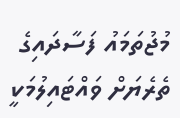މުޖުތަމައު ފަސާދައިގެ ތެރެޔަށް ވައްޓައިލުމަކީ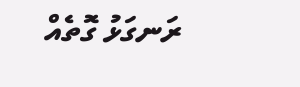ރަނގަޅު ގޮތެއް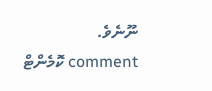ނޫނެވެ.
comment ކޮމެންޓް